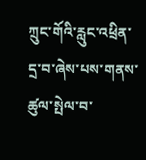ཀྲུང་གོའི་རླུང་འཕྲིན་དྲ་བ་ཞེས་པས་གནས་ཚུལ་སྤེལ་བ་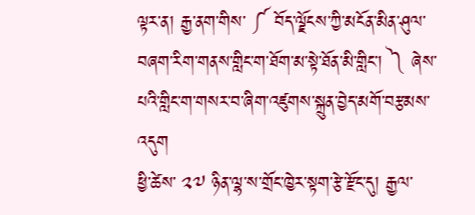ལྟར་ན། རྒྱ་ནག་གིས་ ༼ བོད་ལྗོངས་ཀྱི་མངོན་མིན་ཤུལ་བཞག་རིག་གནས་གླིང་ག་ཐོག་མ་སྟེ་ཐོན་མི་གླིང་། ༽ ཞེས་པའི་གླིང་ག་གསར་བ་ཞིག་འཛུགས་སྐྲུན་བྱེད་མགོ་བརྩམས་འདུག
ཕྱི་ཚེས་ ༢༧ ཉིན་ལྷ་ས་གྲོང་ཁྱེར་སྟག་རྩེ་རྫོང་དུ། རྒྱལ་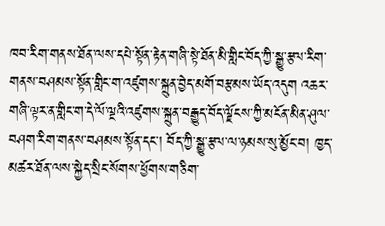ཁབ་རིག་གནས་ཐོན་ལས་དཔེ་སྟོན་རྟེན་གཞི་སྟེ་ཐོན་མི་གླིང་བོད་ཀྱི་སྒྱུ་རྩལ་རིག་གནས་བཤམས་སྟོན་གླིང་ག་འཛུགས་སྐྲུན་བྱེད་མགོ་བརྩམས་ཡོད་འདུག འཆར་གཞི་ལྟར་ན་གླིང་ག་དེ་ལོ་ལྔའི་འཛུགས་སྐྲུན་བརྒྱུད་བོད་ལྗོངས་ཀྱི་མངོན་མིན་ཤུལ་བཤག་རིག་གནས་བཤམས་སྟོན་དང་། བོད་ཀྱི་སྒྱུ་རྩལ་ལ་ཉམས་སུ་མྱོང་བ། ཁྱད་མཚར་ཐོན་ལས་སྐྱེད་སྲིང་སོགས་ཕྱོགས་གཅིག་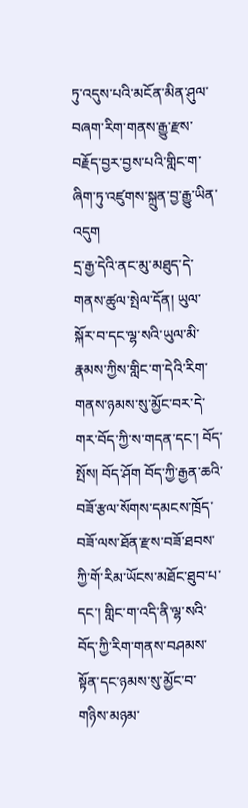ཏུ་འདུས་པའི་མངོན་མིན་ཤུལ་བཞག་རིག་གནས་རྒྱུ་རྫས་བརྗོད་བྱར་བྱས་པའི་གླིང་ག་ཞིག་ཏུ་འཛུགས་སྐྲུན་བྱ་རྒྱུ་ཡིན་འདུག
དྲ་རྒྱ་དེའི་ནང་མུ་མཐུད་དེ་གནས་ཚུལ་སྤེལ་དོན། ཡུལ་སྐོར་བ་དང་ལྷ་སའི་ཡུལ་མི་རྣམས་ཀྱིས་གླིང་ག་དེའི་རིག་གནས་ཉམས་སུ་མྱོང་བར་དེ་གར་བོད་ཀྱི་ས་གདན་དང་། བོད་སྤོས། བོད་ཤོག བོད་ཀྱི་རྒྱན་ཆའི་བཟོ་རྩལ་སོགས་དམངས་ཁྲོད་བཟོ་ལས་ཐོན་རྫས་བཟོ་ཐབས་ཀྱི་གོ་རིམ་ཡོངས་མཐོང་ཐུབ་པ་དང་། གླིང་ག་འདི་ནི་ལྷ་སའི་བོད་ཀྱི་རིག་གནས་བཤམས་སྟོན་དང་ཉམས་སུ་མྱོང་བ་གཉིས་མཉམ་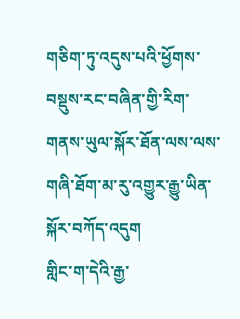གཅིག་ཏུ་འདུས་པའི་ཕྱོགས་བསྡུས་རང་བཞིན་གྱི་རིག་གནས་ཡུལ་སྐོར་ཐོན་ལས་ལས་གཞི་ཐོག་མ་རུ་འགྱུར་རྒྱུ་ཡིན་སྐོར་བཀོད་འདུག
གླིང་ག་དེའི་རྒྱ་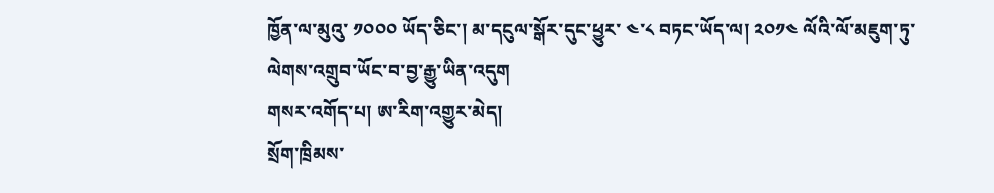ཁྱོན་ལ་མུའུ་ ༡༠༠༠ ཡོད་ཅིང་། མ་དངུལ་སྒོར་དུང་ཕྱུར་ ༤་༨ བཏང་ཡོད་ལ། ༢༠༡༤ ལོའི་ལོ་མཇུག་ཏུ་ལེགས་འགྲུབ་ཡོང་བ་བྱ་རྒྱུ་ཡིན་འདུག
གསར་འགོད་པ། ཨ་རིག་འགྱུར་མེད།
སྲོག་ཁྲིམས་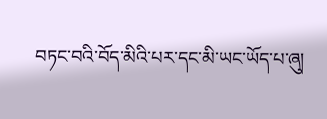བཏང་བའི་བོད་མིའི་པར་དང་མི་ཡང་ཡོད་པ་ཞུ།